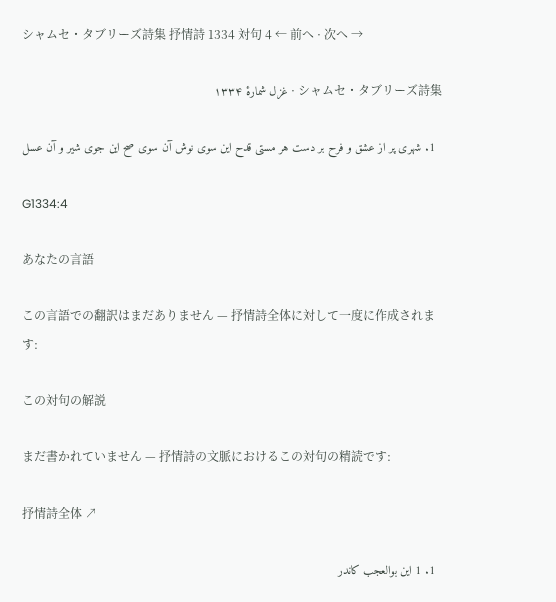シャムセ・タブリーズ詩集 抒情詩 1334 対句 4 ← 前へ · 次へ →

シャムセ・タブリーズ詩集 · غزل شمارهٔ ۱۳۳۴

  1. شهری پر از عشق و فرح بر دست هر مستی قدح این سوی نوش آن سوی صح این جوی شیر و آن عسل

G1334:4

あなたの言語

この言語での翻訳はまだありません — 抒情詩全体に対して一度に作成されます:

この対句の解説

まだ書かれていません — 抒情詩の文脈におけるこの対句の精読です:

抒情詩全体 ↗

  1. 1 این بوالعجب کاندر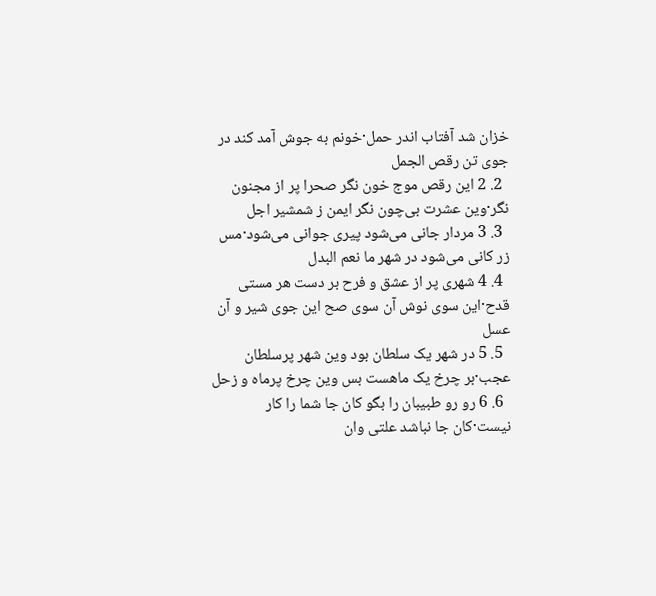خزان شد آفتاب اندر حمل·خونم به جوش آمد کند در جوی تن رقص الجمل
  2. 2 این رقص موج خون نگر صحرا پر از مجنون نگر·وین عشرت بی‌چون نگر ایمن ز شمشیر اجل
  3. 3 مردار جانی می‌شود پیری جوانی می‌شود·مس زر کانی می‌شود در شهر ما نعم البدل
  4. 4 شهری پر از عشق و فرح بر دست هر مستی قدح·این سوی نوش آن سوی صح این جوی شیر و آن عسل
  5. 5 در شهر یک سلطان بود وین شهر پرسلطان عجب·بر چرخ یک ماهست بس وین چرخ پرماه و زحل
  6. 6 رو رو طبیبان را بگو کان جا شما را کار نیست·کان جا نباشد علتی وان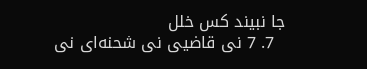جا نبیند کس خلل
  7. 7 نی قاضیی نی شحنه‌ای نی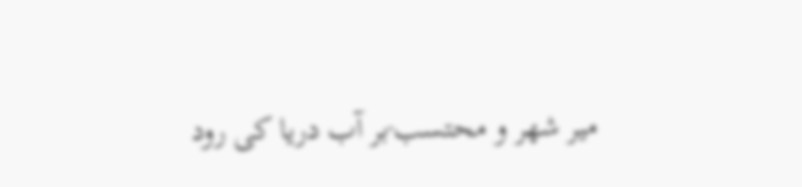میر شهر و محتسب·بر آب دریا کی رود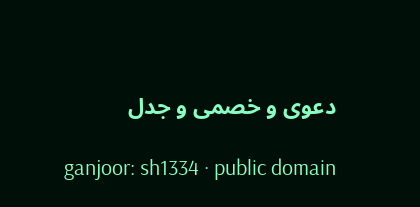دعوی و خصمی و جدل

ganjoor: sh1334 · public domain